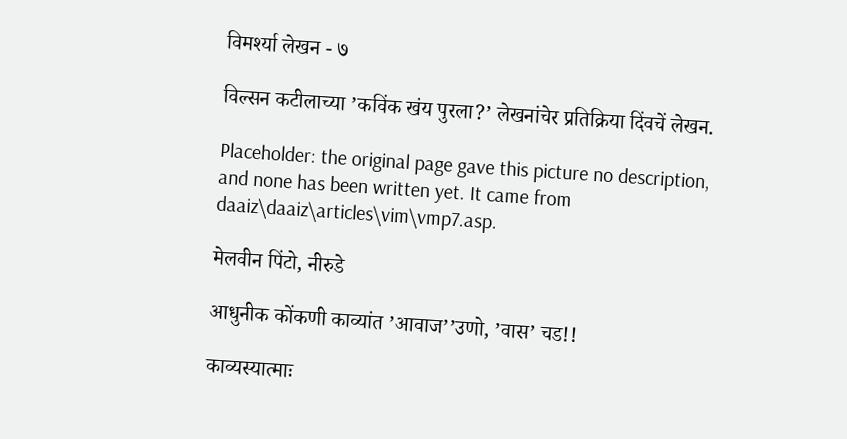विमर्श्या लेखन - ७

विल्सन कटीलाच्या ’कविंक खंय पुरला?’ लेखनांचेर प्रतिक्रिया दिंवचें लेखन.

Placeholder: the original page gave this picture no description, and none has been written yet. It came from daaiz\daaiz\articles\vim\vmp7.asp.

मेलवीन पिंटो, नीरुडे

आधुनीक कोंकणी काव्यांत ’आवाज’’उणो, ’वास’ चड!!

काव्यस्यात्माः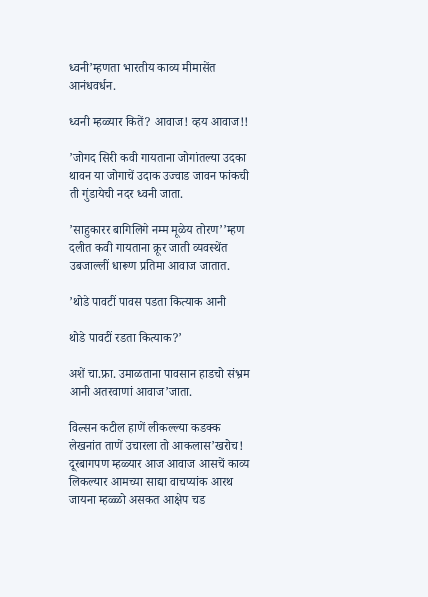ध्वनी’म्हणता भारतीय काव्य मीमासेंत आनंधवर्धन.

ध्वनी म्हळ्यार कितें? आवाज! व्हय आवाज!!

’जोगद सिरी कवी गायताना जोगांतल्या उदका थावन या जोगाचें उदाक उज्वाड जावन फांकची ती गुंडायेची नदर ध्वनी जाता.

’साहुकारर बागिलिगे नम्म मूळेय तोरण’’म्हण दलीत कवी गायताना क्रूर जाती व्यवस्थेंत उबजाल्लीं धारूण प्रतिमा आवाज जातात.

’थोडे पावटीं पावस पडता कित्याक आनी

थोडे पावटीं रडता कित्याक?’

अशें चा.फ्रा. उमाळताना पावसान हाडचो संभ्रम आनी अतर‍वाणां आवाज’जाता.

विल्सन कटील हाणें लीक‌ल्ल्या कडक्क लेखनांत ताणें उचार‍ला तो आकलास’खरोच! दूर‍बागपण म्हळ्यार आज आवाज आसचें काव्य लिकल्यार आमच्या साद्या वाचप्यांक आर‍थ जायना म्हळ्ळो असकत आक्षेप चड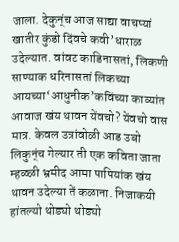जाला. देकुन्ंच आज साद्या वाचप्यां खातीर कुंडो दिंवचे कवी’धाराळ उदेल्यात. वांवट काडिनासतां, लिकणी साण्याक धरिनासतां लिकच्या आयच्या‘आधुनीक’कविंच्या काव्यांत आवाज खंय थावन येंवचो? येंवचो वास मात्र. केवल उत्रांवोळी आड उबो लिकुन्ंच गेल्यार ती एक कविता जाता म्हळ्ळी भ्रमीद आमा पापियांक खंय थावन उदेल्या तें कळाना. निजाक‌यी हांतल्यो थोड्यो थोड्यो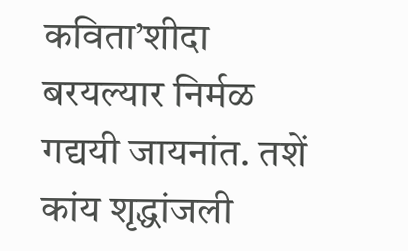कविता’शीदा बरयल्यार निर्मळ गद्य‌यी जायनांत. तशें कांय शृद्धांजली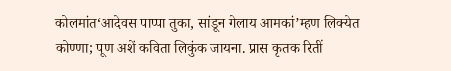कोलमांत‘आदेवस पाप्पा तुका, सांडून गेलाय आमकां’म्हण लिक्येत कोण्णा; पूण अशें कविता लिकुंक जायना. प्रास कृतक रितीं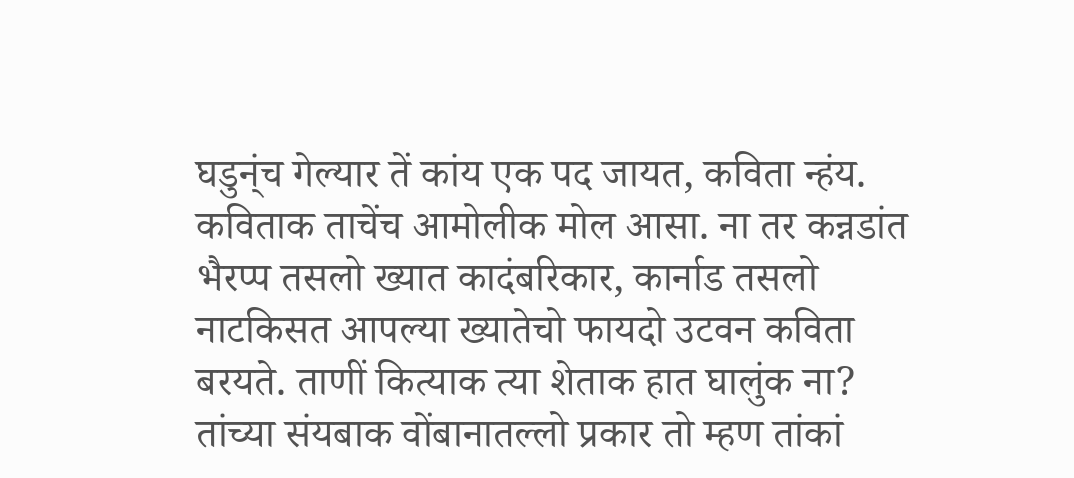घडुन्ंच गेल्यार तें कांय एक पद जायत, कविता न्हंय. कविताक ताचेंच आमोलीक मोल आसा. ना तर कन्नडांत भैरप्प तसलो ख्यात कादंबरिकार, कार्नाड तसलो नाटकिसत आपल्या ख्यातेचो फायदो उटवन कविता बरयते. ताणीं कित्याक त्या शेताक हात घालुंक ना? तांच्या संयबाक वोंबानात‌ल्लो प्रकार तो म्हण तांकां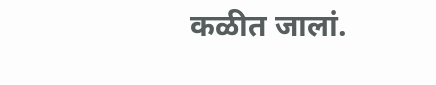कळीत जालां.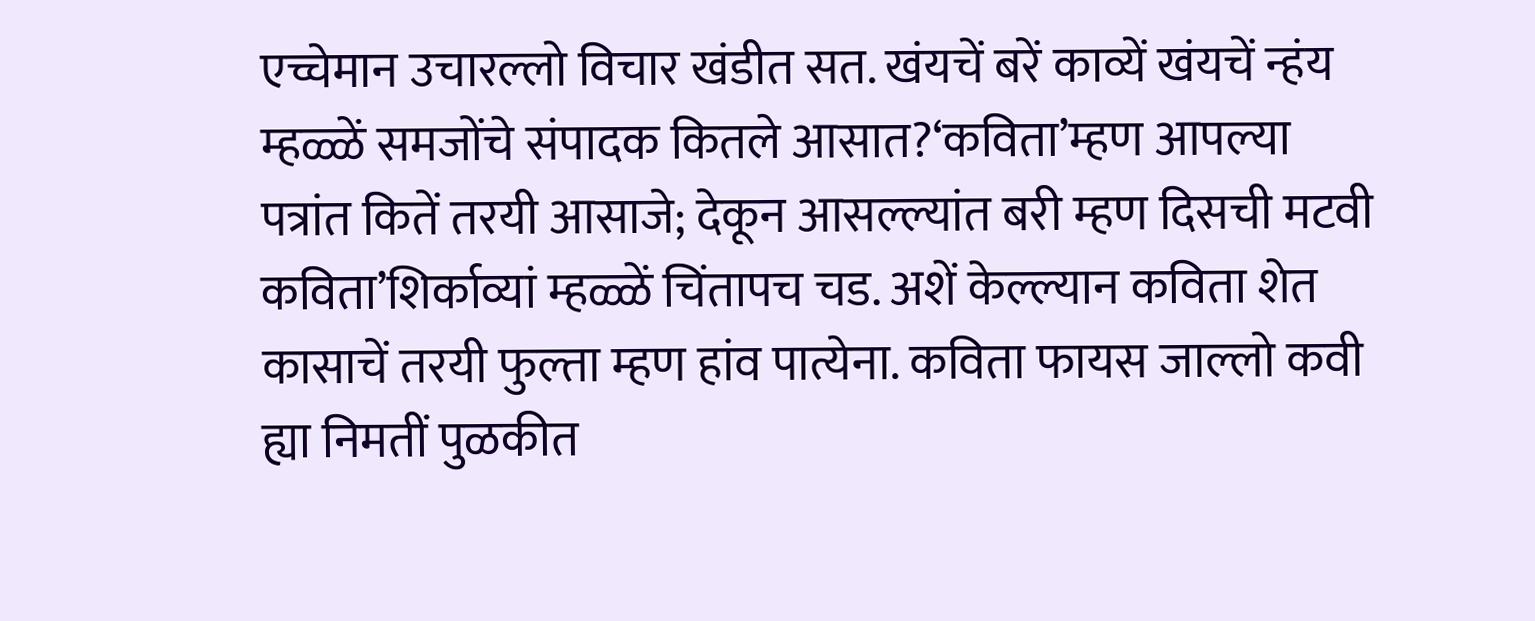एच्चेमान उचार‌ल्लो विचार खंडीत सत. खंयचें बरें काव्यें खंयचें न्हंय म्हळ्ळें समजोंचे संपादक कितले आसात?‘कविता’म्हण आपल्या पत्रांत कितें तर‌यी आसाजे; देकून आस‌ल्ल्यांत बरी म्हण दिसची मटवी कविता’शिर्काव्यां म्हळ्ळें चिंताप‌च चड. अशें केल्ल्यान कविता शेत कासाचें तर‌यी फुल्ता म्हण हांव पात्येना. कविता फायस जाल्लो कवी ह्या निमतीं पुळकीत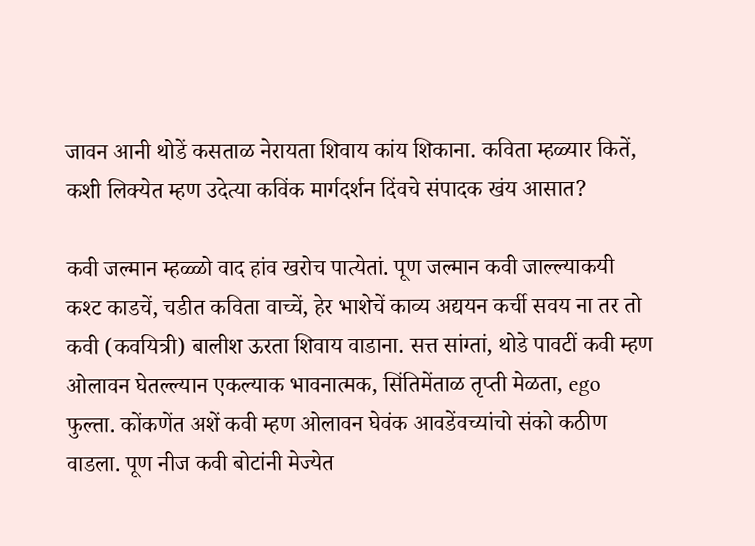जावन आनी थोडें कसताळ नेरायता शिवाय कांय शिकाना. कविता म्हळ्यार कितें, कशी लिक्येत म्हण उदेत्या कविंक मार्ग‌दर्शन दिंवचे संपादक खंय आसात?

कवी जल्मान म्हळ्ळो वाद हांव खरोच पात्येतां. पूण जल्मान कवी जाल्ल्याक‌यी कश्ट काडचें, चडीत कविता वाच्चें, हेर भाशेचें काव्य अद्ययन कर्ची सवय ना तर तो कवी (कवयित्री) बालीश ऊर‍ता शिवाय वाडाना. सत्त सांग्तां, थोडे पावटीं कवी म्हण ओलावन घेत‌ल्ल्यान एकल्याक भावनात्मक, सिंतिमेंताळ तृप्ती मेळता, ego फुल्ता. कोंकणेंत अशें कवी म्हण ओलावन घेवंक आवडेंवच्यांचो संको कठीण वाडला. पूण नीज कवी बोटांनी मेज्येत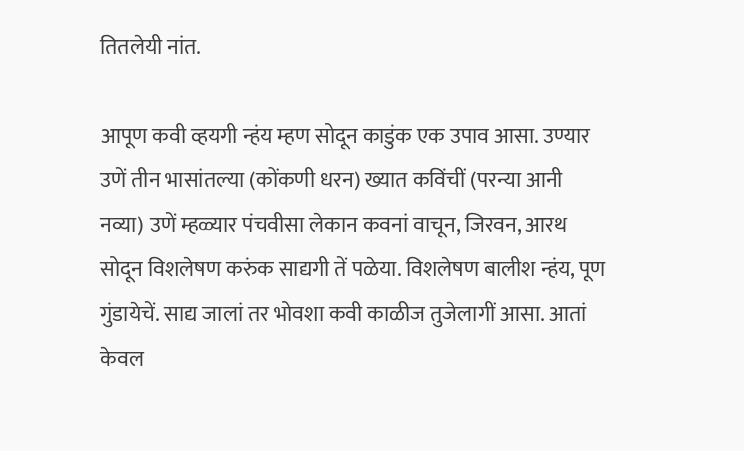तितलेयी नांत.

आपूण कवी व्हय‌गी न्हंय म्हण सोदून काडुंक एक उपाव आसा. उण्यार उणें तीन भासांतल्या (कोंकणी धर‍न) ख्यात कविंचीं (पर‍न्या आनी नव्या) उणें म्हळ्यार पंचवीसा लेकान कवनां वाचून, जिरवन, आर‍थ सोदून विशलेषण करुंक साद्य‌गी तें पळेया. विशलेषण बालीश न्हंय, पूण गुंडायेचें. साद्य जालां तर भोवशा कवी काळीज तुजेलागीं आसा. आतां केवल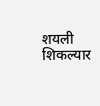शयली शिकल्यार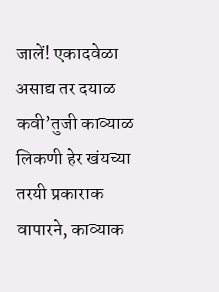जालें! एकादवेळा असाद्य तर दयाळ कवी’तुजी काव्याळ लिकणी हेर खंयच्या तर‌यी प्रकाराक वापार‌ने, काव्याक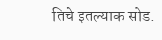तिचे इतल्याक सोड.